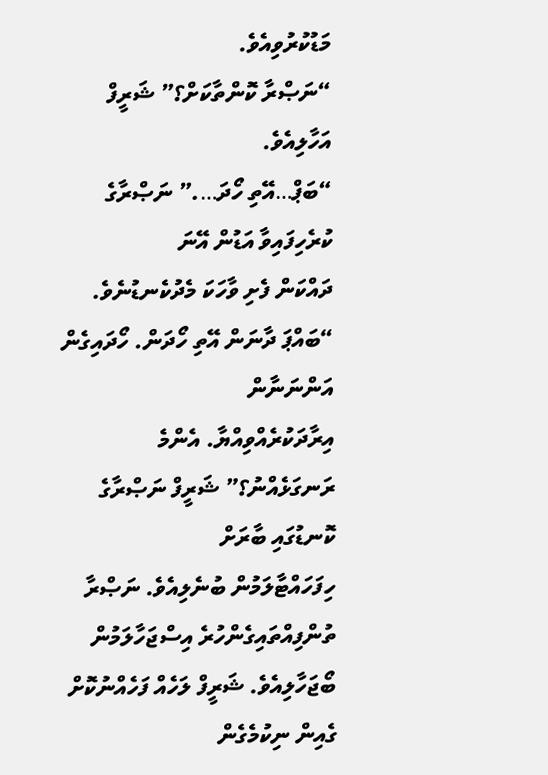މަޑުކުރުވިއެވެ.
“ނަޞްރާ ކޮންތާކަށް؟” ޝަރީފް އަހާލިއެވެ.
“ބަޕް…އޭތި ހޯދަ….” ނަޞްރާގެ ކުރެހިފައިވާ އަޑުން އޭނަ
ދައްކަން ފެށި ވާހަކަ މެދުކެނޑުނެވެ.
“ބައްޕަ ދާނަން އޭތި ހޯދަން. ހޯދައިގެން އަންނަނާން
އިރާދަކުރެއްވިއްޔާ. އެންމެ ރަނގަޅެއްނު؟” ޝަރީފް ނަޞްރާގެ ކޮނޑުގައި ބާރަށް
ހިފަހައްޓާލަމުން ބުނެލިއެވެ. ނަޞްރާ ތުންފިއްތައިގެންހުރެ އިސްޖަހާލަމުން
ބޯޖަހާލިއެވެ. ޝަރީފް ލަހެއް ފަހެއްނުކޮށް ގެއިން ނިކުމެގެން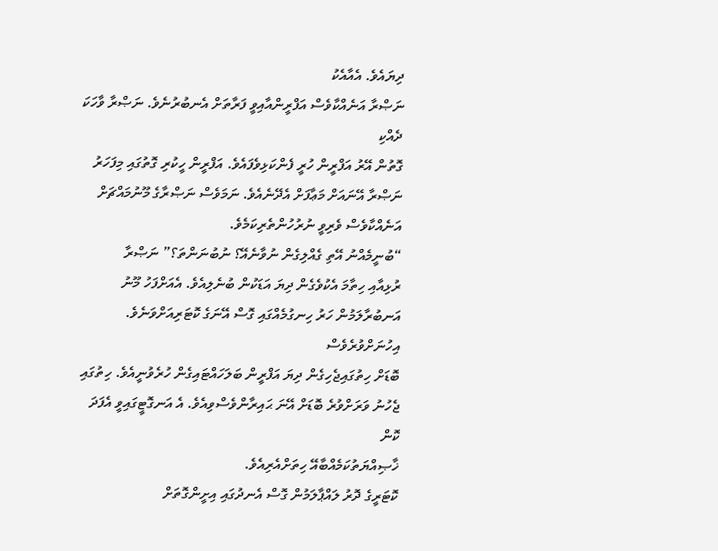ދިޔައެވެ. އެއާއެކު
ނަޞްރާ އަނެއްކާވެސް އަފްރީންއާއިވީ ފަރާތަށް އެނބުރުނެވެ. ނަޞްރާ ވާހަކަ ދެއްކި
ގޮތުން އޭރު އަފްރީން ހުރީ ފެންކަޅިވެފައެވެ. އަފްރީން ހީކުރި ގޮތުގައި މިފަހަރު
ނަޞްރާ އޭނައަށް މަޢާފަށް އެދޭނެއެވެ. ނަމަވެސް ނަޞްރާގެ މޫނުމައްޗަށް
އަނެއްކާވެސް ވެރިވީ ނުރުހުންތެރިކަމެވެ.
“ބުނީމެއްނު އޭތި ގެއްލިގެން ނުވާނެއޭ؟ ނުބުނަންތަ؟” ނަޞްރާ
ރުޅިއާއި ހިތާމަ އެކުވެގެން ދިޔަ އަޑަކުން ބުނެލިއެވެ. އެއަށްފަހު މޫނު
އަނބުރާލަމުން ހަރު ހިނގުމެއްގައި ގޮސް އޭނަގެ ކޮޓަރިއަށްވަނެވެ. އިހުނަށްވުރެވެސް
ބޮޑަށް ހިތުގައިޖެހިގެން ދިޔަ އަފްރީން ބަލަހައްޓައިގެން ހުރެވުނީއެވެ. ހިތުގައި
ޖެހުނު ވަރަށްވުރެ ބޮޑަށް އޭނަ ޙައިރާންވެސްވިއެވެ. އެ އަނގޮޓީގައިވީ އެފަދަ ކޮން
ޚާޞިއްޔަތުކަމެއްބާއޭ ހިތަށްއެރިއެވެ.
ކޮޓަރީގެ ދޮރު ލައްޕާލަމުން ގޮސް އެނދުގައި އިށީންގޮތަށް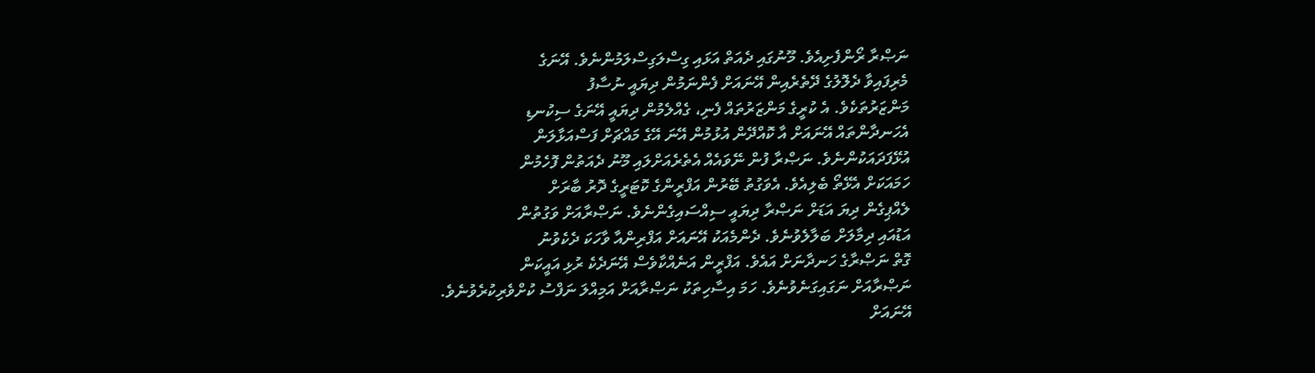ނަޞްރާ ރޯންފެށިއެވެ. މޫނުގައި ދެއަތް އަޅައި ގިސްލަގިސްލަމުންނެވެ. އޭނަގެ
މެރިފައިވާ ދެލޮލުގެ ދޭތެރެއިން އޭނައަށް ފެންނަމުން ދިޔައީ ނުސާފު
މަންޒަރުތަކެވެ. އެ ކުރީގެ މަންޒަރުތައް ފެނި، ގެއްލެމުން ދިޔައީ އޭނަގެ ސިކުނޑި
އެހަނދާންތައް އޭނައަށް އާ ކޮއްދޭން އުޅުމުން އޭނަ އޭގެ މައްޗަށް ފަސްއަޅާލަން
އުޅޭފަދައަކުންނެވެ. ނަޞްރާ ފުން ނޭވައެއް އެތެރެއަށްލައި މޫނު ދެއަތުން ފޮހެމުން
ހަމައަކަށް އެޅޭތޯ ބެލިއެވެ. އެވަގުތު ބޭރުން އަފްރީންގެ ކޮޓަރީގެ ދޮރު ބާރަށް
ލެއްޕިގެން ދިޔަ އަޑަށް ނަޞްރާ ދިޔައީ ސިއްސައިގެންނެވެ. ނަޞްރާއަށް ވަގުތުން
އަޑުއައި ދިމާލަށް ބަލާލެވުނެވެ. ދެންމެއަކު އޭނައަށް އަފްރިންއާ ވާހަކަ ދެކެވުނު
ގޮތް ނަޞްރާގެ ހަނދާނަށް އައެވެ. އަފްރީން އަނެއްކާވެސް އޭނަދެކެ ރުޅި އައީކަން
ނަޞްރާއަށް ނަގައިގަނެވުނެވެ. ހަމަ އިސާހިތަކު ނަޞްރާއަށް އަމިއްލަ ނަފްސު ކުށްވެރިކުރެވުނެވެ.
އޭނައަށް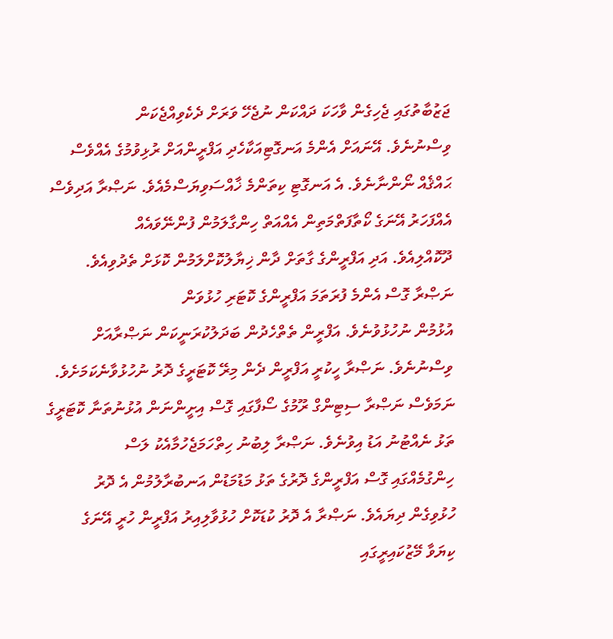ޖަޒުބާތުގައި ޖެހިގެން ވާހަކަ ދައްކަން ނުޖެހޭ ވަރަށް ދެކެވިއްޖެކަން
ވިސްނުނެވެ. އޭނައަށް އެންމެ އަނގޮޓިއަކާހެދި އަފްރީންއަށް ރުޅިވުމުގެ އެއްވެސް
ޙައްޤެއް ނޯންނާނެވެ. އެ އަނގޮޓި ކިތަންމެ ޚާއްސަވިޔަސްމެއެވެ. ނަޞްރާ އަދިވެސް
އެއްފަހަރު އޭނަގެ ކޯތާފަތްމަތިން އެއްއަތް ހިންގާލަމުން ފުންނޭވައެއް
ދޫކޮއްލިއެވެ. އަދި އަފްރީންގެ ގާތަށް ދާން ޚިޔާލުކޮށްލަމުން ކޮޅަށް ތެދުވިއެވެ.
ނަޞްރާ ގޮސް އެންމެ ފުރަތަމަ އަފްރީންގެ ކޮޓަރި ހުޅުވަން
އުޅުމުން ނުހުޅުވުނެވެ. އަފްރީން ތެތްހެދުން ބަދަލުކުރަނީކަން ނަޞްރާއަށް
ވިސްނުނެވެ. ނަޞްރާ ހީކުރީ އަފްރީން ދެން މިރޭ ކޮޓަރީގެ ދޮރު ނުހުޅުވާނެކަމަށެވެ.
ނަމަވެސް ނަޞްރާ ސިޓިންގް ރޫމުގެ ސޯފާގައި ގޮސް އިށީންނަން އުޅުނުތަނާ ކޮޓަރީގެ
ތަޅު ނެއްޓުނު އަޑު އިވުނެވެ. ނަޞްރާ ލިބުނު ހިތްހަމަޖެހުމާއެކު ލަސް
ހިންގުމެއްގައި ގޮސް އަފްރީންގެ ދޮރުގެ ތަޅު މަޑުމަޑުން އަނބުރާލުމުން އެ ދޮރު
ހުޅުވިގެން ދިޔައެވެ. ނަޞްރާ އެ ދޮރު ކުޑަކޮށް ހުޅުވާލިއިރު އަފްރީން ހުރީ އޭނަގެ
ކިޔަވާ މޭޒުކައިރީގައި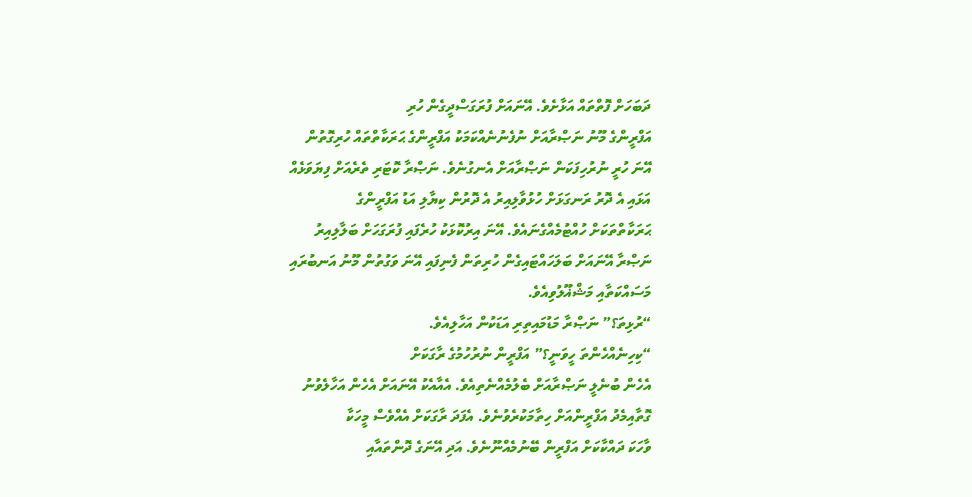ދަބަހަށް ފޮތްތައް އަޅާށެވެ. އޭނައަށް ފުރަގަސްދީގެން ހުރި
އަފްރީންގެ މޫނު ނަޞްރާއަށް ނުފެނުނެއްކަމަކު އަފްރީންގެ ޙަރަކާތްތައް ހުރިގޮތުން
އޭނަ ހުރީ ނުރުހިފަކަން ނަޞްރާއަށް އެނގުނެވެ. ނަޞްރާ ކޮޓަރި ތެރެއަށް ފިޔަވަޅެއް
އަޅައި އެ ދޮރު ރަނގަޅަށް ހުޅުވާލިއިރު އެ ދޮރުން ކިޔާލި އަޑު އަފްރީންގެ
ޙަރަކާތްތަކަށް ހުއްޓުމެއްގެނައެވެ. އޭނަ އިރުކޮޅަކު ހުރެފައި ފުރަގަހަށް ބަލާލިއިރު
ނަޞްރާ އޭނައަށް ބަލަހައްޓައިގެން ހުރިތަން ފެނިފައި އޭނަ ވަގުތުން މޫނު އަނބުރައި
މަސައްކަތާއި މަޝްޣޫލުވިއެވެ.
“ރުޅިތަ؟” ނަޞްރާ މަޑުމައިތިރި އަޑަކުން އަހާލިއެވެ.
“ކިހިނެއްހެންތަ ހީވަނީ؟” އަފްރީން ނުރުހުމުގެ ރާގަކަށް
އެހެން ބުނެލީ ނަޞްރާއަށް ބެލުމެއްނެތިއެވެ. އެއާއެކު އޭނައަށް އެހެން އަހާލެވުނު
ގޮތާއިމެދު އަފްރީންއަށް ހިތާމަކުރެވުނެވެ. އެފަދަ ރާގަކަށް އެއްވެސް މީހަކާ
ވާހަކަ ދައްކާކަށް އަފްރީން ބޭނުމެއްނޫނެވެ. އަދި އޭނަގެ ދޮންތައާއި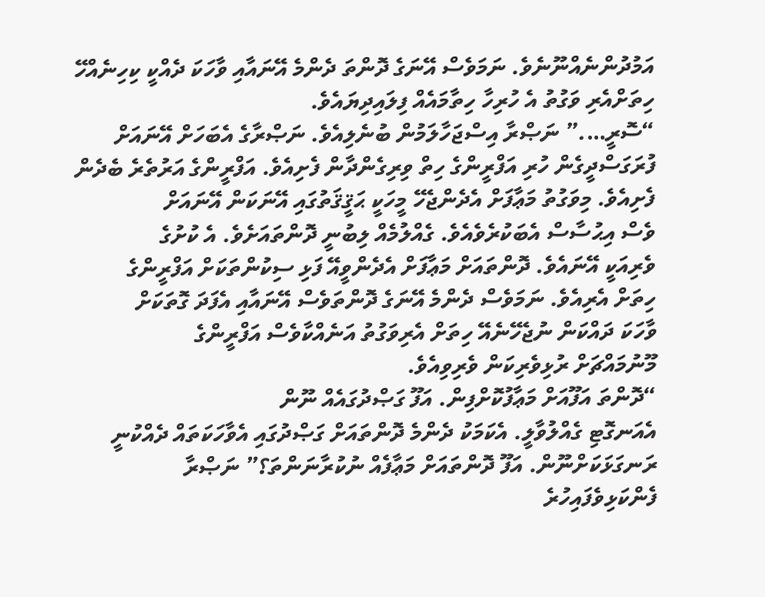އަމުދުންނެއްނޫނެވެ. ނަމަވެސް އޭނަގެ ދޮންތަ ދެންމެ އޭނައާއި ވާހަކަ ދެއްކީ ކިހިނެއްހޭ
ހިތަށްއެރި ވަގުތު އެ ހުރިހާ ހިތާމައެއް ފިލައިދިޔައެވެ.
“ސޮރީ….” ނަޞްރާ އިސްޖަހާލަމުން ބުނެލިއެވެ. ނަޞްރާގެ އެބަހަށް އޭނައަށް
ފުރަގަސްދީގެން ހުރި އަފްރީންގެ ހިތް ވިރިގެންދާން ފެށިއެވެ. އަފްރީންގެ އަރުތެރެ ބެދެން
ފެށިއެވެ. މިވަގުތު މަޢާފަށް އެދެންޖެހޭ މީހަކީ ޙަޤީޤަތުގައި އޭނަކަން އޭނައަށް
ވެސް އިޙުސާސް އެބަކުރެވެއެވެ. ގެއްލުމެއް ލިބުނީ ދޮންތައަށެވެ. އެ ކުށުގެ
ވެރިއަކީ އޭނައެވެ. ދޮންތައަށް މަޢާފަށް އެދެންވީއޭ ފަޅި ސިކުންތަކަށް އަފްރީންގެ
ހިތަށް އެރިއެވެ. ނަމަވެސް ދެންމެ އޭނަގެ ދޮންތަވެސް އޭނައާއި އެފަދަ ގޮތަކަށް
ވާހަކަ ދައްކަން ނުޖެހޭނެއޭ ހިތަށް އެރިވަގުތު އަނެއްކާވެސް އަފްރީންގެ
މޫނުމައްޗަށް ރުޅިވެރިކަން ވެރިވިއެވެ.
“ދޮންތަ އަފޫއަށް މަޢާފުކޮށްފިން. އަފޫ ގަޞްދުގައެއް ނޫން
އެއަނގޮޓި ގެއްލުވާލީ. އެކަމަކު ދެންމެ ދޮންތައަށް ގަޞްދުގައި އެވާހަކަތައް ދެއްކުނީ
ރަނގަޅަކަށްނޫން. އަފޫ ދޮންތައަށް މަޢާފެއް ނުކުރާނަންތަ؟” ނަޞްރާ
ފެންކަޅިވެފައިހުރެ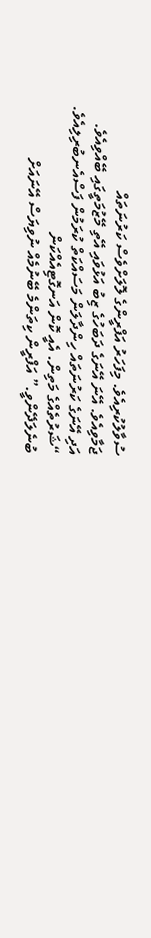ސުވާލުކުރިއެވެ. މިފަހަރު އަފްރީންގެ ލޮލަށްވެސް ކަރުނަތައް
ޖަމާވިއެވެ. އޭނަ އޭނަގެ ދަބަހުގެ ޒިބު އަޅުވައި އޭތި މޭޒުމަތީގައި ބޭއްވިއެވެ.
އަދި އޭނަގެ ކަރުނަތައް ހިންދާލަން މަސައްކަތް ކުރަމުން ފަސްއެނބުރިލިއެވެ.
“ޝަރުތެއްގެ މަތިން. އެއީ ކޮން އަނގޮޓިއެއްކަން
ބުނެލަދޭންވީ.” އަފްރީން ކިތަންމެ ބޭނުމެއް ނުވިޔަސް އޭނައަށް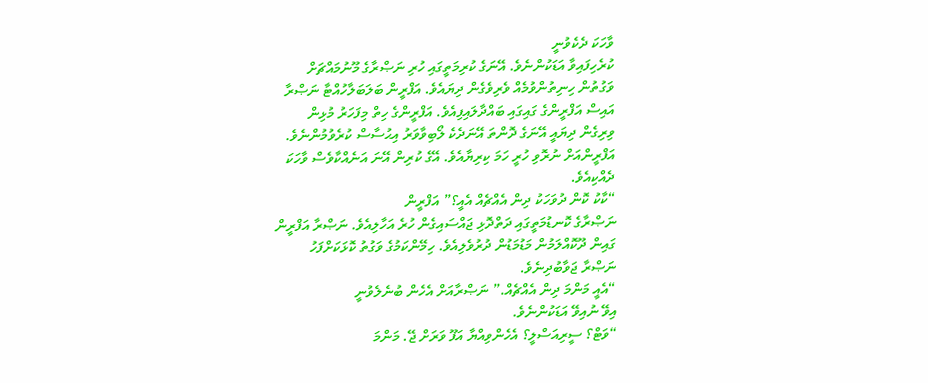ވާހަކަ ދެކެވުނީ
ކުރެހިފައިވާ އަޑަކުންނެވެ. އޭނަގެ ކުރިމަތީގައި ހުރި ނަޞްރާގެ މޫނުމައްޗަށް
ވަގުތުން ހިނިތުންވުމެއް ވެރިވެގެން ދިޔައެވެ. އަފްރީން ބަލަބަލާހުއްޓާ ނަޞްރާ
އައިސް އަފްރީންގެ ގައިގައި ބައްދާލައިފިއެވެ. އަފްރީންގެ ހިތް މިފަހަރު މުޅިން
ވިރިގެން ދިޔައީ އޭނަގެ ދޮންތަ އޭނަދެކެ ލޯބިވާވަރު އިޙުސާސް ކުރެވުމުންނެވެ.
އަފްރީންއަށް ނުރޮވި ހުރީ ހަމަ ކިރިޔާއެވެ. އޭގެ ކުރިން އޭނަ އަނެއްކާވެސް ވާހަކަ
ދެއްކިއެވެ.
“ކާކު ކޮން ދުވަހަކު ދިން އެއްޗެއް އެއީ؟” އަފްރީން
ނަޞްރާގެ ކޮނޑުމަތީގައި ދަތްދޮޅި ޖައްސައިގެން ހުރެ އަހާލިއެވެ. ނަޞްރާ އަފްރީން
ގައިން ދޫކޮއްލަމުން މަޑުމަޑުން ދުރުވެލިއެވެ. ހިމޭންކަމުގެ ވަގުތު ކޮޅަކަށްފަހު
ނަޞްރާ ޖަވާބުދިނެވެ.
“އެއީ މަންމަ ދިން އެއްޗެއް.” ނަޞްރާއަށް އެހެން ބުނެލެވުނީ
އިވޭ ނުއިވޭ އަޑަކުންނެވެ.
“ވަޓް؟ ސީރިއަސްލީ؟ އެހެންވިއްޔާ އަފޫ ވަރަށް ޖޭ. މަންމަ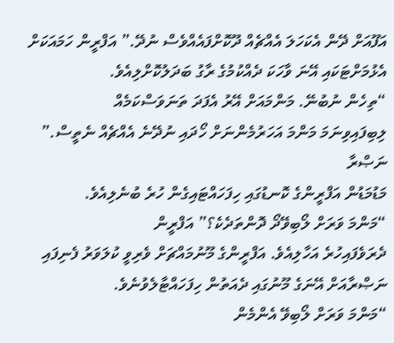އަފޫއަށް ދޭން އެކަހަލަ އެއްޗެއް ދޫކޮށްފައެއްވެސް ނުދޭ.” އަފްރީން ހަމައަކަށް
އެޅުމަށްޓަކައި އޭނަ ވާހަކަ ދެއްކުމުގެ ރާގު ބަދަލުކޮށްލިއެވެ.
“ތިހެން ނުބުނޭ. މަންމައަށް އޭރު އެފަދަ ތަނަވަސްކަމެއް
ލިބިފައިވިނަމަ މަންމަ އަހަރުމެންނަށް ހޯދައި ނުދޭނެ އެއްޗެއް ނެތީސް.” ނަޞްރާ
މަޑުމަޑުން އަފްރީންގެ ކޮނޑުގައި ހިފަހައްޓައިގެން ހުރެ ބުނެލިއެވެ.
“މަންމަ ވަރަށް ލޯބިވޭދޯ ދޮންތަދެކެ؟” އަފްރީން
ދެރަވެފައިހުރެ އަހާލިއެވެ. އަފްރީންގެ މޫނުމައްޗަށް ވެރިވީ ކުލަވަރު ފެނިފައި
ނަޞްރާއަށް އޭނަގެ މޫނުގައި ދެއަތުން ހިފަހައްޓާލެވުނެވެ.
“މަންމަ ވަރަށް ލޯބިވޭ އެންމެން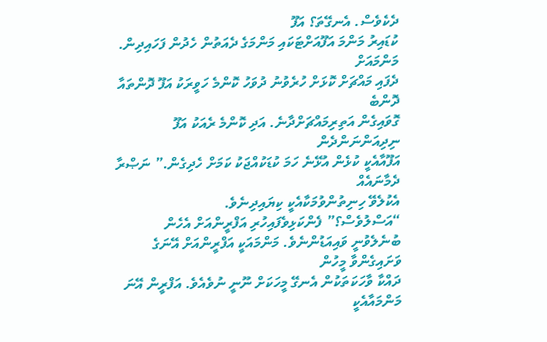ދެކެވެސް. އެނގޭތަ؟ އަފޫ
ކުޑައިރު މަންމަ އަފޫއަށްޓަކައި މަންމަގެ ދެއަތުން ހެދުން ފަހައިދިން. މަންމައަށް
ދެފައި މައްޗަށް ކޮޅަށް ހުރެވުނު ދުވަހު ކޮންމެ ހަވީރަކު އަފޫ ދޮންތައާ ދޮންބެ
ގޮވައިގެން އަތިރިމައްޗަށްދާނެ. އަދި ކޮންމެ ރެއަކު އަފޫ ނިދިއަންނަންދެން
އަފޫއާއެކީ ކުޅެން އުޅޭނެ ހަމަ ކުޑަކުއްޖަކު ކަމަށް ހެދިގެން.” ނަޞްރާ ދެމާނައެއް
އެކުލެވޭ ހިނިތުންވުމަކާއެކީ ކިޔައިދިނެވެ.
“އަސްލުވެސް؟” ފެންކަޅިވެފައިހުރި އަފްރީންއަށް އެހެން
ބުނެލެވުނީ ވައިއަޑުންނެވެ. މަންމައަކީ އަފްރީންއަށް އޭނަގެ ވަށައިގެންވާ މީހުން
ދައްކާ ވާހަކަތަކުން އެނގޭ މީހަކަށް ނޫނީ ނުވެއެވެ. އަފްރީން އޭނަ މަންމައާއެކީ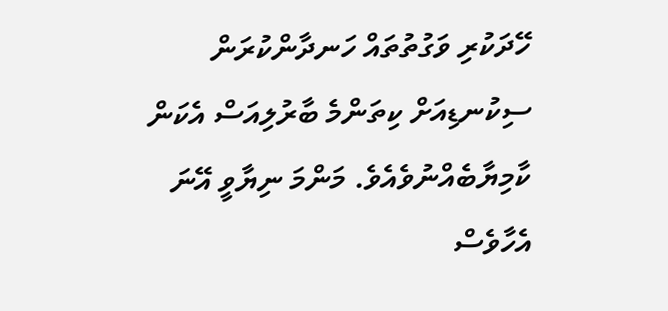ހޭދަކުރި ވަގުތުތައް ހަނދާންކުރަން ސިކުނޑިއަށް ކިތަންމެ ބާރުލިއަސް އެކަން
ކާމިޔާބެއްނުވެއެވެ. މަންމަ ނިޔާވީ އޭނަ އެހާވެސް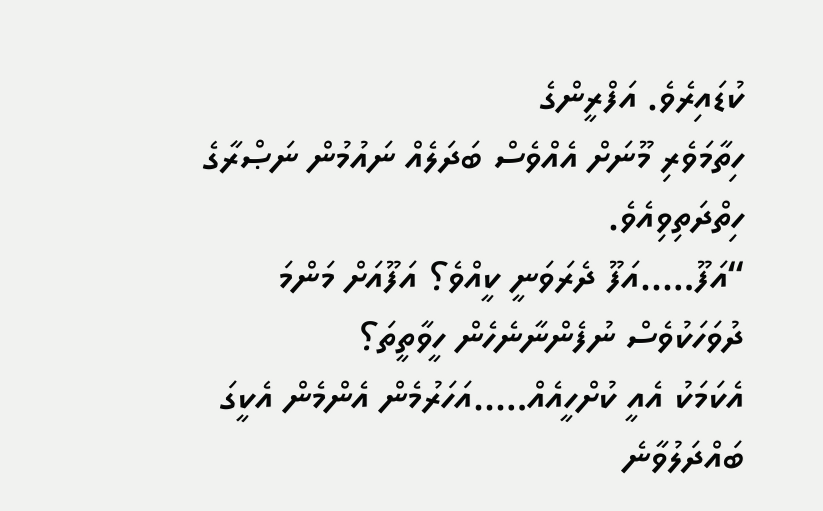ކުޑައިރެވެ. އަފްރީންގެ
ހިތާމަވެރި މޫނަށް އެއްވެސް ބަދަލެއް ނައުމުން ނަޞްރާގެ ހިތްދަތިވިއެވެ.
“އަފޫ…..އަފޫ ދެރަވަނީ ކީއްވެ؟ އަފޫއަށް މަންމަ ދުވަހަކުވެސް ނުފެންނާނެހެން ހީވާތީތަ؟
އެކަމަކު އެއީ ކުށްހީއެއް…..އަހަރުމެން އެންމެން އެކީގަ ބައްދަލުވާނެ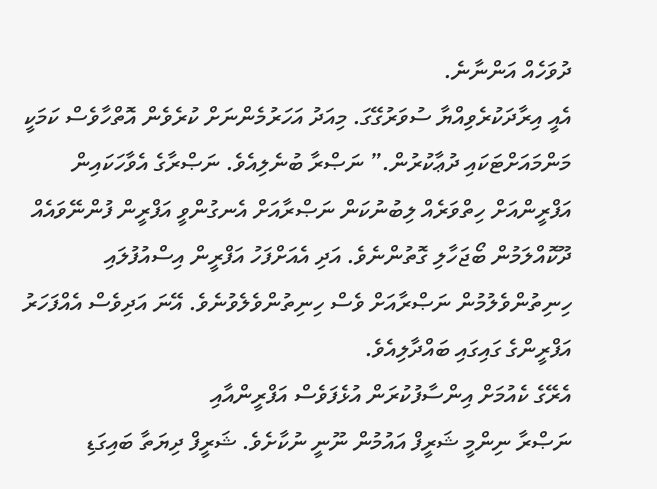ދުވަހެއް އަންނާނެ.
އެއީ އިރާދަކުރެވިއްޔާ ސުވަރުގޭގަ. މިއަދު އަހަރުމެންނަށް ކުރެވެން އޮތްހާވެސް ކަމަކީ
މަންމައަށްޓަކައި ދުޢާކުރުން.” ނަޞްރާ ބުނެލިއެވެ. ނަޞްރާގެ އެވާހަކައިން
އަފްރީންއަށް ހިތްވަރެއް ލިބުނުކަން ނަޞްރާއަށް އެނގުންވީ އަފްރީން ފުންނޭވައެއް
ދޫކޮއްލަމުން ބޯޖަހާލި ގޮތުންނެވެ. އަދި އެއަށްފަހު އަފްރީން އިސްއުފުލައި
ހިނިތުންވެލުމުން ނަޞްރާއަށް ވެސް ހިނިތުންވެލެވުނެވެ. އޭނަ އަދިވެސް އެއްފަހަރު
އަފްރީންގެ ގައިގައި ބައްދާލިއެވެ.
އެރޭގެ ކެއުމަށް އިންސާފުކުރަން އުޅެފަވެސް އަފްރީންއާއި
ނަޞްރާ ނިންމީ ޝަރީފް އައުމުން ނޫނީ ނުކާށެވެ. ޝަރީފް ދިޔަތާ ބައިގަޑި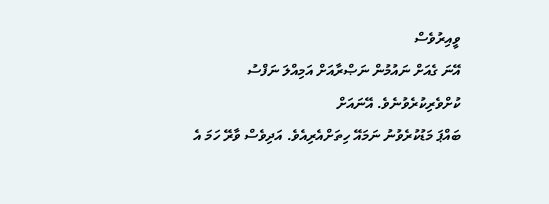ވީއިރުވެސް
އޭނަ ގެއަށް ނައުމުން ނަޞްރާއަށް އަމިއްލަ ނަފްސު ކުށްވެރިކުރެވުނެވެ. އޭނައަށް
ބައްޕަ މަޑުކުރެވުނު ނަމައޭ ހިތަށްއެރިއެވެ. އަދިވެސް ވާރޭ ހަމަ އެ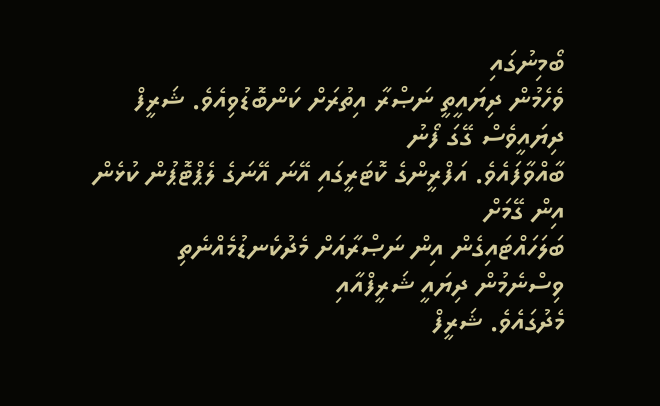ބޯމިނުގައި
ވެހެމުން ދިޔައީތީ ނަޞްރާ އިތުރަށް ކަންބޮޑުވިއެވެ. ޝަރީފް ދިޔައީވެސް ގޭގަ ފޯނު
ބާއްވާފައެވެ. އަފްރީންގެ ކޮޓަރީގައި އޭނަ އޭނަގެ ލެޕްޓޮޕުން ކުޅެން އިން ގޭމަށް
ބަލަހައްޓައިގެން އިން ނަޞްރާއަށް މެދުކެނޑުމެއްނެތި ވިސްނެމުން ދިޔައީ ޝަރީފްއާއި
މެދުގައެވެ. ޝަރީފް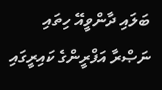ބަލައި ދާންވީއޭ ހިތައި ނަޞްރާ އަފްރީންގެ ކައިރީގައި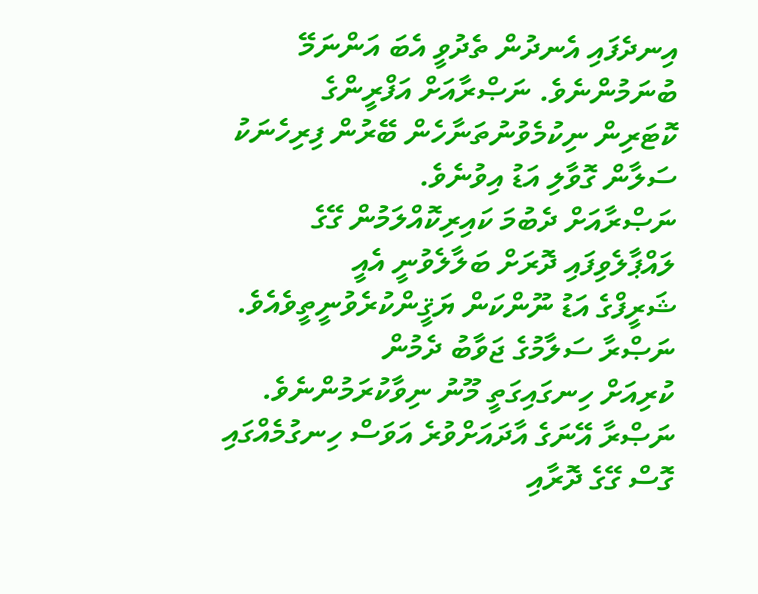އިނދެފައި އެނދުން ތެދުވީ އެބަ އަންނަމޭ ބުނަމުންނެވެ. ނަޞްރާއަށް އަފްރީންގެ
ކޮޓަރިން ނިކުމެވުނުތަނާހެން ބޭރުން ފިރިހެނަކު ސަލާން ގޮވާލި އަޑު އިވުނެވެ.
ނަޞްރާއަށް ދެބުމަ ކައިރިކޮއްލަމުން ގޭގެ ލައްޕާލެވިފައި ދޮރަށް ބަލާލެވުނީ އެއީ
ޝަރީފްގެ އަޑު ނޫންކަން ޔަޤީންކުރެވުނީތީވެއެވެ. ނަޞްރާ ސަލާމުގެ ޖަވާބު ދެމުން
ކުރިއަށް ހިނގައިގަތީ މޫނު ނިވާކުރަމުންނެވެ. ނަޞްރާ އޭނަގެ އާދައަށްވުރެ އަވަސް ހިނގުމެއްގައި
ގޮސް ގޭގެ ދޮރާއި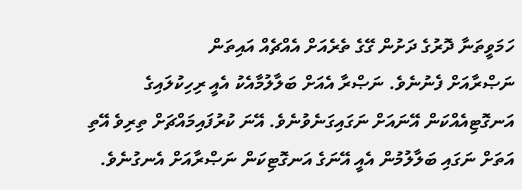ހަމަވީތަނާ ދޮރުގެ ދަށުން ގޭގެ ތެރެއަށް އެއްޗެއް އައިތަން
ނަޞްރާއަށް ފެނުނެވެ. ނަޞްރާ އެއަށް ބަލާލުމާއެކު އެއީ ރިހިކުލައިގެ
އަނގޮޓިއެއްކަން އޭނައަށް ނަގައިގަނެވުނެވެ. އޭނަ ކުރުފައިމައްޗަށް ތިރިވެ އޭތި
އަތަށް ނަގައި ބަލާލުމުން އެއީ އޭނަގެ އަނގޮޓިކަން ނަޞްރާއަށް އެނގުނެވެ.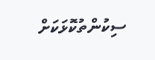ސިކުންތުކޮޅަކަށް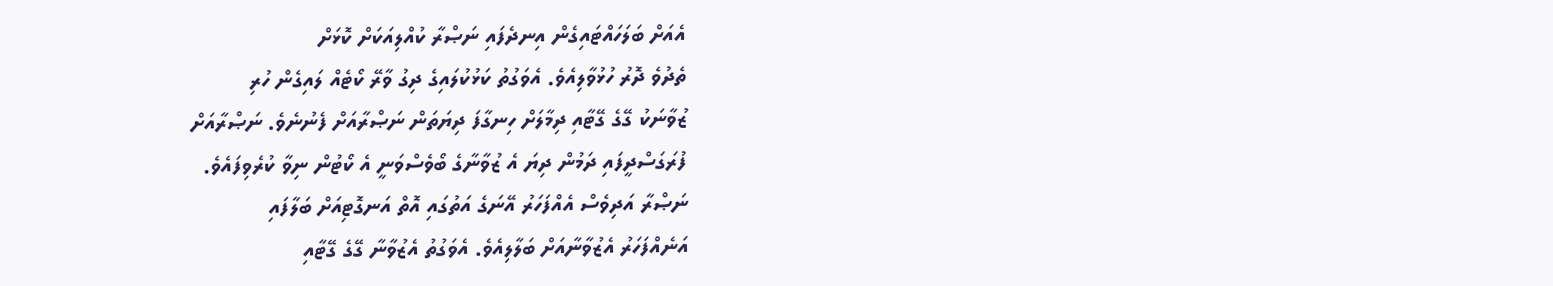އެއަށް ބަލަހައްޓައިގެން އިނދެފައި ނަޞްރާ ކުއްލިއަކަށް ކޮޅަށް
ތެދުވެ ދޮރު ހުޅުވާލިއެވެ. އެވަގުތު ކަޅުކުލައިގެ ދިގު ވާރޭ ކޯޓެއް ލައިގެން ހުރި
ޒުވާނަކު ގޭގެ ގޭޓާއި ދިމާލަށް ހިނގާފަ ދިޔަތަން ނަޞްރާއަށް ފެނުނެވެ. ނަޞްރާއަށް
ފުރަގަސްދީފައި ދަމުން ދިޔަ އެ ޒުވާނާގެ ބޯވެސްވަނީ އެ ކޯޓުން ނިވާ ކުރެވިފައެވެ.
ނަޞްރާ އަދިވެސް އެއްފަހަރު އޭނަގެ އަތުގައި އޮތް އަނގޮޓިއަށް ބަލާފައި
އަނެއްފަހަރު އެޒުވާނާއަށް ބަލާލިއެވެ. އެވަގުތު އެޒުވާނާ ގޭގެ ގޭޓާއި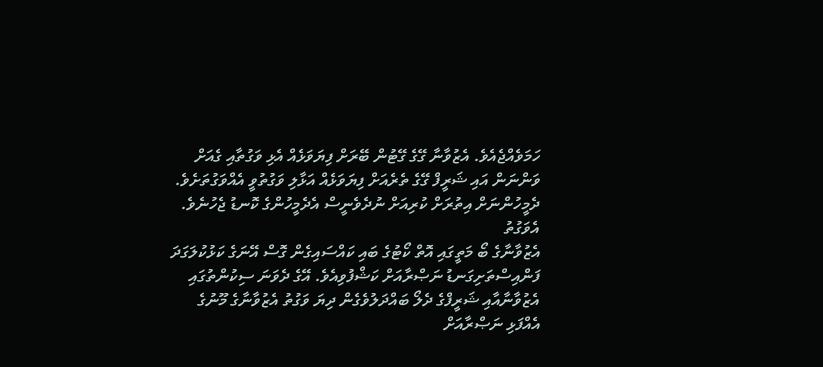ހަމަވެއްޖެއެވެ. އެޒުވާނާ ގޭގެ ގޭޓުން ބޭރަށް ފިޔަވަޅެއް އެޅި ވަގުތާއި ގެއަށް
ވަންނަން އައި ޝަރީފް ގޭގެ ތެރެއަށް ފިޔަވަޅެއް އަޅާލި ވަގުތުވީ އެއްވަގުތަށެވެ.
ދެމީހުންނަށް އިތުރަށް ކުރިއަށް ނުދެވެނީސް އެދެމީހުންގެ ކޮނޑު ޖެހުނެވެ. އެވަގުތު
އެޒުވާނާގެ ބޯ މަތީގައި އޮތް ކޯޓުގެ ބައި ކައްސައިގެން ގޮސް އޭނަގެ ކަޅުކުލަގަދަ
ފަންއިސްތަށިގަނޑު ނަޞްރާއަށް ކަޝްފުވިއެވެ. އޭގެ ދެވަނަ ސިކުންތުގައި
އެޒުވާނާއާއި ޝަރީފްގެ ދެލޯ ބައްދަލުވެގެން ދިޔަ ވަގުތު އެޒުވާނާގެ މޫނުގެ
އެއްފަޅި ނަޞްރާއަށް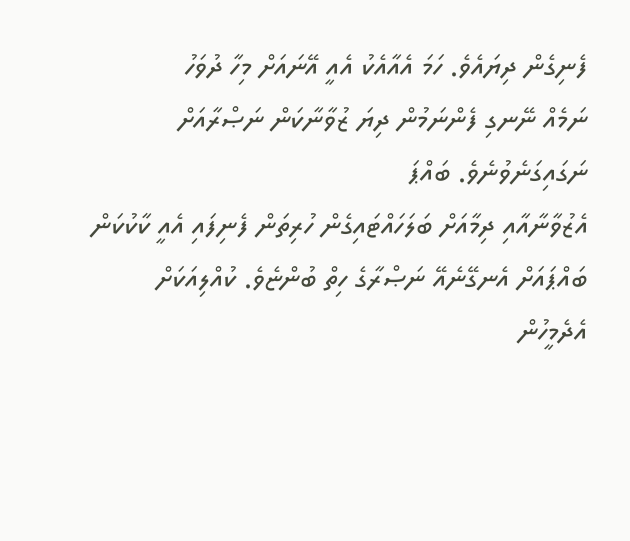ފެނިގެން ދިޔައެވެ. ހަމަ އެއާއެކު އެއީ އޭނައަށް މިހާ ދުވަހު
ނަމެއް ނޭނގި ފެންނަމުން ދިޔަ ޒުވާނާކަން ނަޞްރާއަށް ނަގައިގަނެވުނެވެ. ބައްޕަ
އެޒުވާނާއާއި ދިމާއަށް ބަލަހައްޓައިގެން ހުރިތަން ފެނިފައި އެއީ ކާކުކަން
ބައްޕައަށް އެނގޭނެއޭ ނަޞްރާގެ ހިތް ބުންޏެވެ. ކުއްލިއަކަށް އެދެމީހުން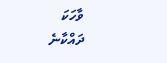ވާހަކަ
ދައްކާނެ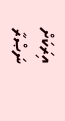އިރަކަށް ނަޞްރާ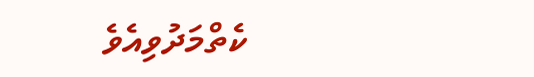ކެތްމަދުވިއެވެ